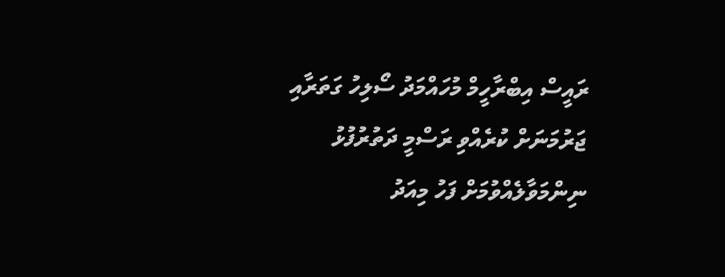ރައީސް އިބްރާހީމް މުހައްމަދު ސޯލިހު ގަތަރާއި ޖަރުމަނަށް ކުރެއްވި ރަސްމީ ދަތުރުފުޅު ނިންމަވާލެއްވުމަށް ފަހު މިއަދު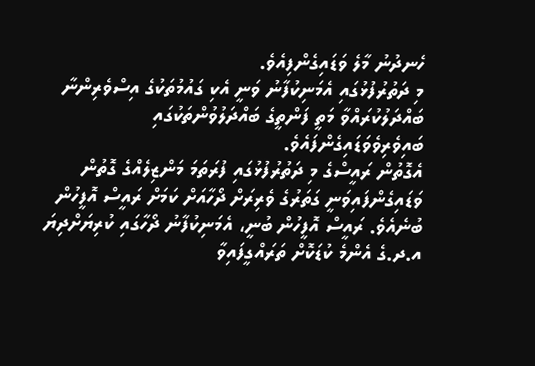ހެނދުނު މާލެ ވަޑައިގެންފިއެވެ.
މި ދަތުރުފުޅުގައި އެމަނިކުފާނު ވަނީ އެކި ގައުމުތަކުގެ އިސްވެރިންނާ ބައްދަލުކުރައްވާ މަތީ ފަންތީގެ ބައްދަލުވުންތަކުގައި ބައިވެރިވެވަޑައިގެންފައެވެ.
އެގޮތުން ރައީސްގެ މި ދަތުރުފުޅުގައި ފުރަތަމަ މަންޒިލެއްގެ ގޮތުން ވަޑައިގެންފައިވަނީ ގަތަރުގެ ވެރިރަށް ދޯހާއަށް ކަމަށް ރައީސް އޮފީހުން ބުނެއެވެ. ރައީސް އޮފީހުން ބުނީ، އެމަނިކުފާނު ދޯހާގައި ކުރިޔަށްދިޔަ އ.ދ.ގެ އެންމެ ކުޑަކޮށް ތަރައްގީފައިވާ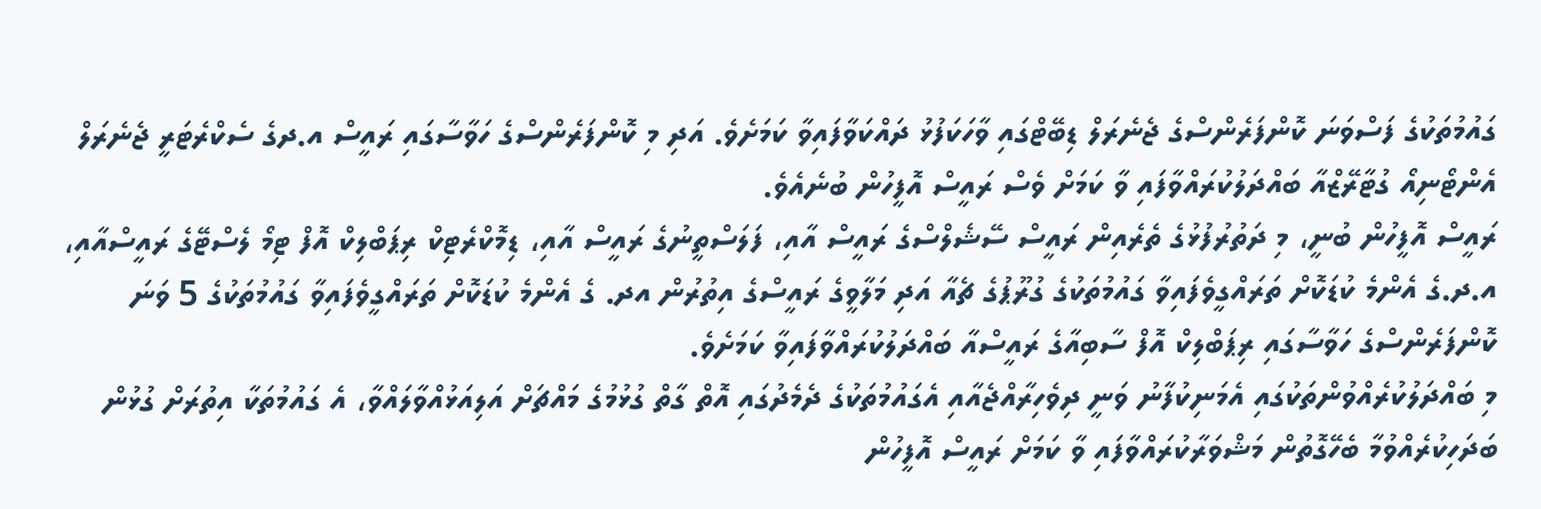ގައުމުތަކުގެ ފަސްވަނަ ކޮންފަރެންސްގެ ޖެނެރަލް ޑިބޭޓްގައި ވާހަކަފުޅު ދައްކަވާފައިވާ ކަމަށެވެ. އަދި މި ކޮންފަރެންސްގެ ހަވާސާގައި ރައީސް އ.ދގެ ސެކްރެޓަރީ ޖެނެރަލް އެންޓޯނިއޯ ގުޓާރޭޒްއާ ބައްދަލުކުރައްވާފައި ވާ ކަމަށް ވެސް ރައީސް އޮފީހުން ބުނެއެވެ.
ރައީސް އޮފީހުން ބުނީ، މި ދަތުރުފުޅުގެ ތެރެއިން ރައީސް ސޭޝެލްސްގެ ރައީސް އާއި، ފަލަސްތީނުގެ ރައީސް އާއި، ޑިމޮކްރެޓިކް ރިޕަބްލިކް އޮފް ޓިމޯ ލެސްޓޭގެ ރައީސްއާއި، އ.ދ.ގެ އެންމެ ކުޑަކޮށް ތަރައްގީވެފައިވާ ގައުމުތަކުގެ ގުރޫޕުގެ ޗެއާ އަދި މަލާވީގެ ރައީސްގެ އިތުރުން އދ. ގެ އެންމެ ކުޑަކޮށް ތަރައްގީވެފައިވާ ގައުމުތަކުގެ 5 ވަނަ ކޮންފަރެންސްގެ ހަވާސާގައި ރިޕަބްލިކް އޮފް ސާބިއާގެ ރައީސްއާ ބައްދަލުކުރައްވާފައިވާ ކަމަށެވެ.
މި ބައްދަލުކުރެއްވުންތަކުގައި އެމަނިކުފާނު ވަނީ ދިވެހިރާއްޖެއާއި އެގައުމުތަކުގެ ދެމެދުގައި އޮތް ގާތް ގުޅުމުގެ މައްޗަށް އަލިއަޅުއްވާލައްވާ، އެ ގައުމުތަކާ އިތުރަށް ގުޅުން ބަދަހިކުރެއްވުމާ ބެހޭގޮތުން މަޝްވަރާކުރައްވާފައި ވާ ކަމަށް ރައީސް އޮފީހުން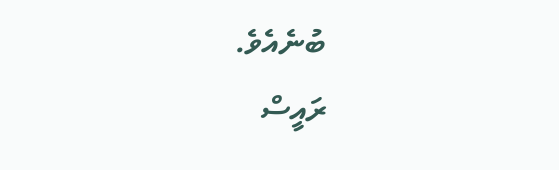ބުނެއެވެ.
ރައީސް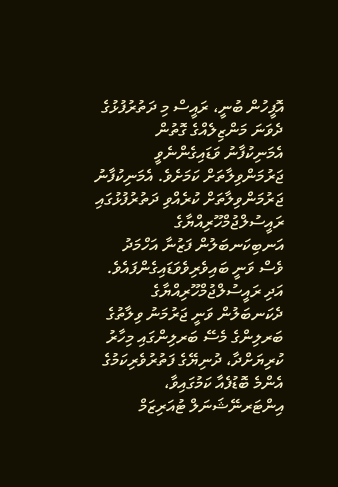އޮފީހުން ބުނީ، ރައީސް މި ދަތުރުފުޅުގެ ދެވަނަ މަންޒިލެއްގެ ގޮތުން އެމަނިކުފާނު ވަޑައިގެންނެވީ ޖަރުމަންވިލާތަށް ކަމަށެވެ. އެމަނިކުފާނު ޖަރުމަންވިލާތަށް ކުރެއްވި ދަތުރުފުޅުގައި ރައީސުލްޖުމްހޫރިއްޔާގެ އަނބިކަނބަލުން ފަޒުނާ އަހްމަދު ވެސް ވަނީ ބައިވެރިވެވަޑައިގެންފައެވެ. އަދި ރައީސުލްޖުމްހޫރިއްޔާގެ ދެކަނބަލުން ވަނީ ޖަރުމަނު ވިލާތުގެ ބަރލިންގެ މެސޭ ބަރލިންގައި މިހާރު ކުރިޔަށްދާ، ދުނިޔޭގެ ފަތުރުވެރިކަމުގެ އެންމެ ބޮޑުފެއާ ކަމުގައިވާ، އިންޓަރނޭޝަނަލް ޓުއަރިޒަމް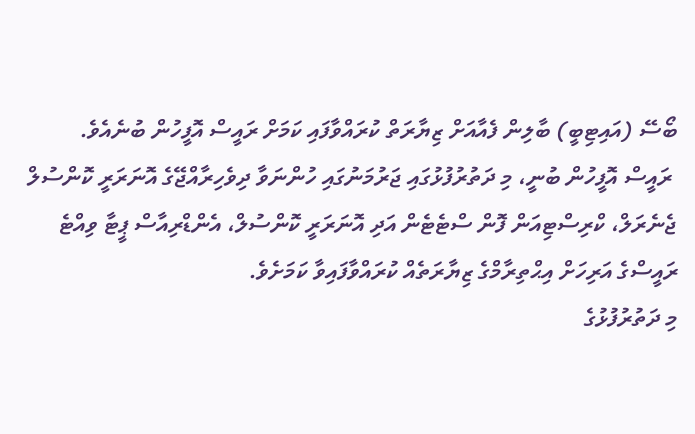ބޯސޭ (އައިޓިބީ) ބާލިން ފެއާއަށް ޒިޔާރަތް ކުރައްވާފައި ކަމަށް ރައީސް އޮފީހުން ބުނެއެވެ.
 ރައީސް އޮފީހުން ބުނީ، މި ދަތުރުފުޅުގައި ޖަރުމަނުގައި ހުންނަވާ ދިވެހިރާއްޖޭގެ އޮނަރަރީ ކޮންސުލް ޖެނެރަލް، ކްރިސްޓިއަން ފޮން ސްޓެޓެން އަދި އޮނަރަރީ ކޮންސުލް، އެންޑްރިއާސް ޕީޓާ ވިއްޓެ ރައީސްގެ އަރިހަށް އިޙްތިރާމްގެ ޒިޔާރަތެއް ކުރައްވާފައިވާ ކަމަށެވެ.
މި ދަތުރުފުޅުގެ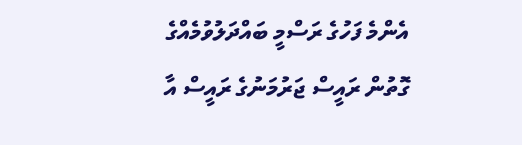އެންމެ ފަހުގެ ރަސްމީ ބައްދަލުވުމެއްގެ ގޮތުން ރައީސް ޖަރުމަނުގެ ރައީސް އާ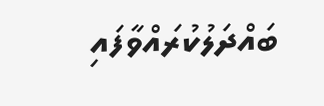ބައްދަލުކުރައްވާފައި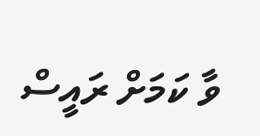ވާ ކަމަށް ރައީސް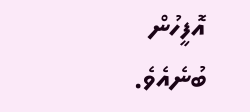އޮފީހުން ބުނެއެވެ.